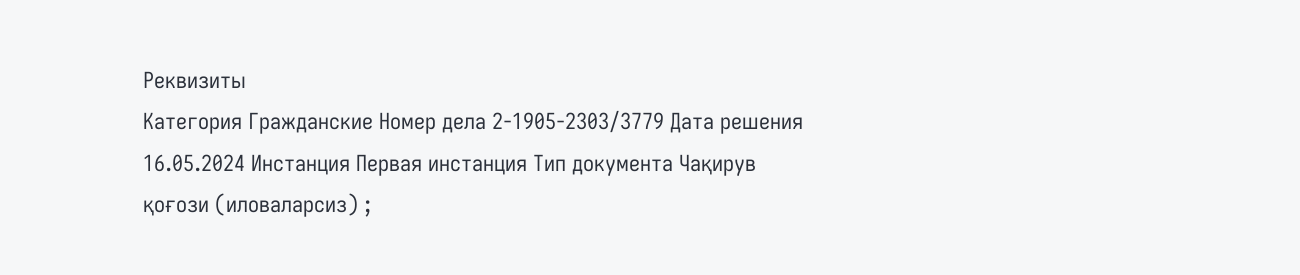Реквизиты
Категория Гражданские Номер дела 2-1905-2303/3779 Дата решения 16.05.2024 Инстанция Первая инстанция Тип документа Чақирув қоғози (иловаларсиз) ;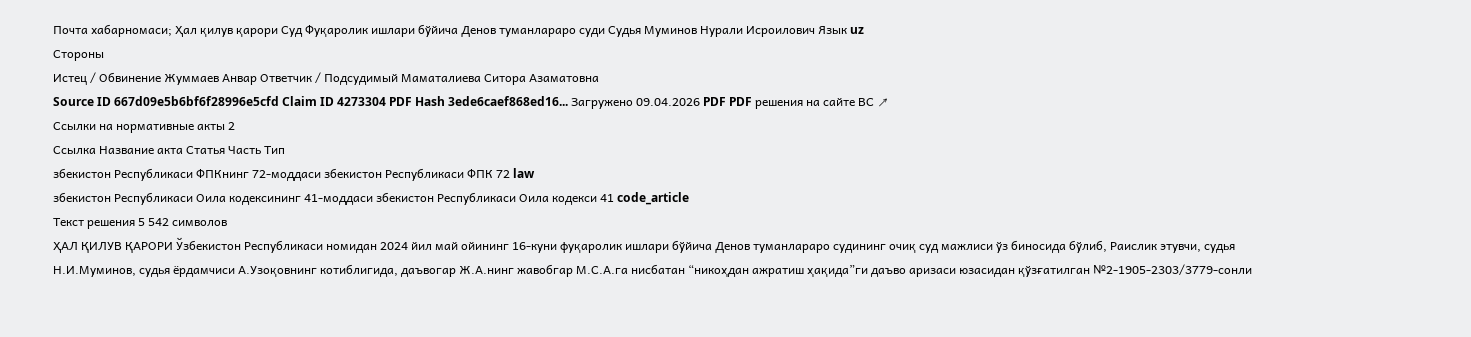Почта хабарномаси; Ҳал қилув қарори Суд Фуқаролик ишлари бўйича Денов туманлараро суди Судья Муминов Нурали Исроилович Язык uz
Стороны
Истец / Обвинение Жуммаев Анвар Ответчик / Подсудимый Маматалиева Ситора Азаматовна
Source ID 667d09e5b6bf6f28996e5cfd Claim ID 4273304 PDF Hash 3ede6caef868ed16... Загружено 09.04.2026 PDF PDF решения на сайте ВС ↗
Ссылки на нормативные акты 2
Ссылка Название акта Статья Часть Тип
збекистон Республикаси ФПКнинг 72-моддаси збекистон Республикаси ФПК 72 law
збекистон Республикаси Оила кодексининг 41-моддаси збекистон Республикаси Оила кодекси 41 code_article
Текст решения 5 542 символов
ҲАЛ ҚИЛУВ ҚАРОРИ Ўзбекистон Республикаси номидан 2024 йил май ойининг 16-куни фуқаролик ишлари бўйича Денов туманлараро судининг очиқ суд мажлиси ўз биносида бўлиб, Раислик этувчи, судья Н.И.Муминов, судья ёрдамчиси А.Узоқовнинг котиблигида, даъвогар Ж.А.нинг жавобгар М.С.А.га нисбатан “никоҳдан ажратиш ҳақида”ги даъво аризаси юзасидан қўзғатилган №2-1905-2303/3779-сонли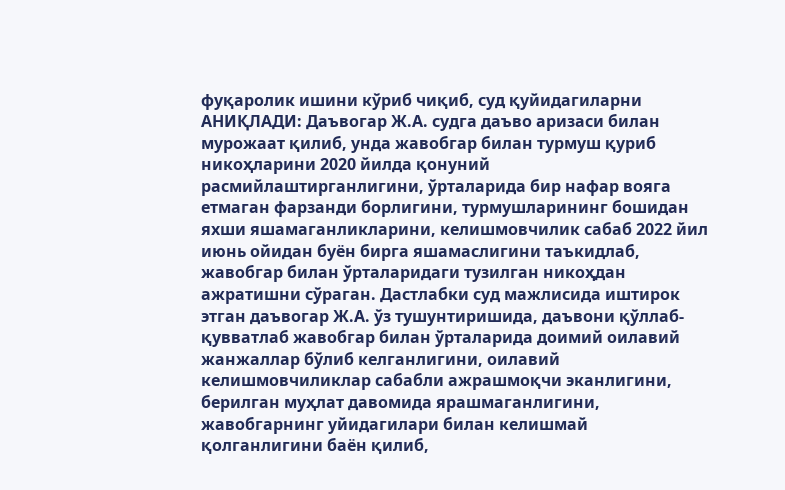фуқаролик ишини кўриб чиқиб, суд қуйидагиларни АНИҚЛАДИ: Даъвогар Ж.А. судга даъво аризаси билан мурожаат қилиб, унда жавобгар билан турмуш қуриб никоҳларини 2020 йилда қонуний расмийлаштирганлигини, ўрталарида бир нафар вояга етмаган фарзанди борлигини, турмушларининг бошидан яхши яшамаганликларини, келишмовчилик сабаб 2022 йил июнь ойидан буён бирга яшамаслигини таъкидлаб, жавобгар билан ўрталаридаги тузилган никоҳдан ажратишни сўраган. Дастлабки суд мажлисида иштирок этган даъвогар Ж.А. ўз тушунтиришида, даъвони қўллаб-қувватлаб жавобгар билан ўрталарида доимий оилавий жанжаллар бўлиб келганлигини, оилавий келишмовчиликлар сабабли ажрашмоқчи эканлигини, берилган муҳлат давомида ярашмаганлигини, жавобгарнинг уйидагилари билан келишмай қолганлигини баён қилиб,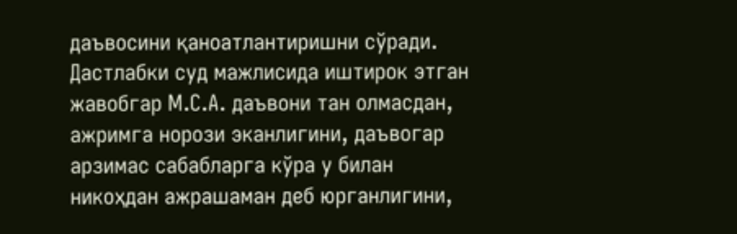даъвосини қаноатлантиришни сўради. Дастлабки суд мажлисида иштирок этган жавобгар М.С.А. даъвони тан олмасдан, ажримга норози эканлигини, даъвогар арзимас сабабларга кўра у билан никоҳдан ажрашаман деб юрганлигини,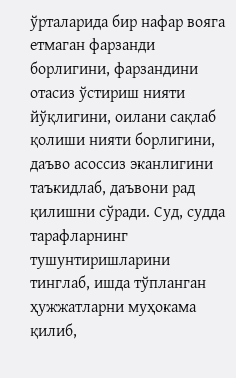ўрталарида бир нафар вояга етмаган фарзанди борлигини, фарзандини отасиз ўстириш нияти йўқлигини, оилани сақлаб қолиши нияти борлигини, даъво асоссиз эканлигини таъкидлаб, даъвони рад қилишни сўради. Суд, судда тарафларнинг тушунтиришларини тинглаб, ишда тўпланган ҳужжатларни муҳокама қилиб,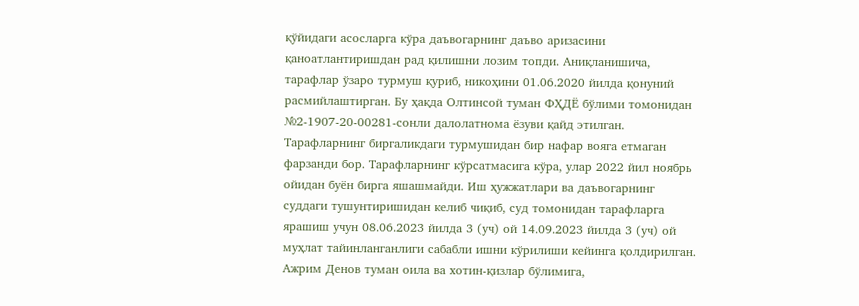қўйидаги асосларга кўра даъвогарнинг даъво аризасини қаноатлантиришдан рад қилишни лозим топди. Аниқланишича, тарафлар ўзаро турмуш қуриб, никоҳини 01.06.2020 йилда қонуний расмийлаштирган. Бу ҳақда Олтинсой туман ФҲДЁ бўлими томонидан №2-1907-20-00281-сонли далолатнома ёзуви қайд этилган. Тарафларнинг биргаликдаги турмушидан бир нафар вояга етмаган фарзанди бор. Тарафларнинг кўрсатмасига кўра, улар 2022 йил ноябрь ойидан буён бирга яшашмайди. Иш ҳужжатлари ва даъвогарнинг суддаги тушунтиришидан келиб чиқиб, суд томонидан тарафларга ярашиш учун 08.06.2023 йилда 3 (уч) ой 14.09.2023 йилда 3 (уч) ой муҳлат тайинланганлиги сабабли ишни кўрилиши кейинга қолдирилган. Ажрим Денов туман оила ва хотин-қизлар бўлимига,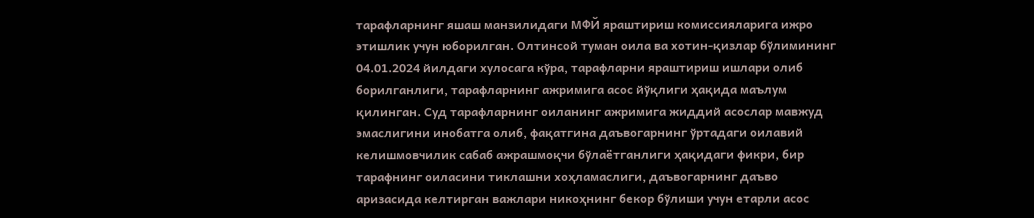тарафларнинг яшаш манзилидаги МФЙ яраштириш комиссияларига ижро этишлик учун юборилган. Олтинсой туман оила ва хотин-қизлар бўлимининг 04.01.2024 йилдаги хулосага кўра, тарафларни яраштириш ишлари олиб борилганлиги, тарафларнинг ажримига асос йўқлиги ҳақида маълум қилинган. Суд тарафларнинг оиланинг ажримига жиддий асослар мавжуд эмаслигини инобатга олиб, фақатгина даъвогарнинг ўртадаги оилавий келишмовчилик сабаб ажрашмоқчи бўлаётганлиги ҳақидаги фикри, бир тарафнинг оиласини тиклашни хоҳламаслиги, даъвогарнинг даъво аризасида келтирган важлари никоҳнинг бекор бўлиши учун етарли асос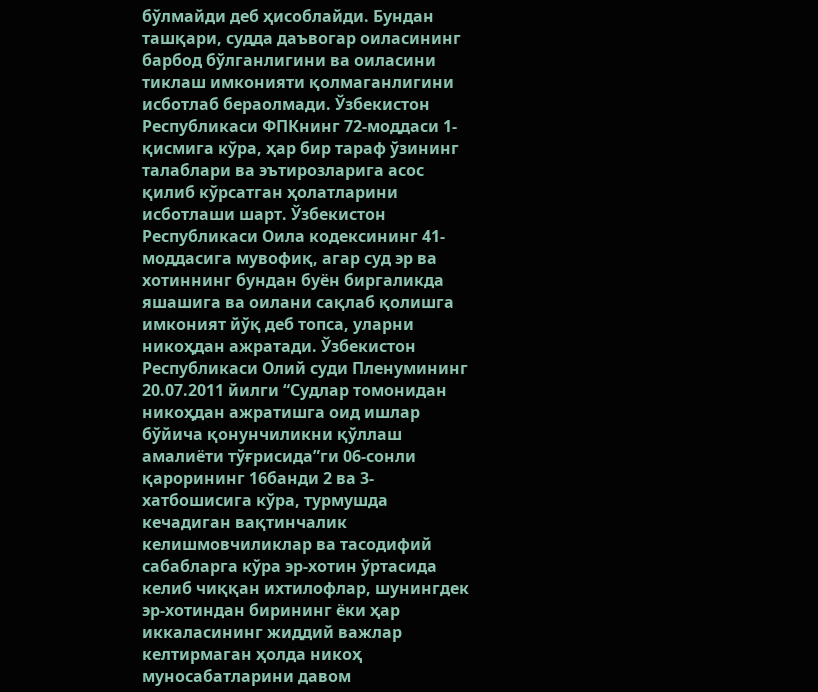бўлмайди деб ҳисоблайди. Бундан ташқари, судда даъвогар оиласининг барбод бўлганлигини ва оиласини тиклаш имконияти қолмаганлигини исботлаб бераолмади. Ўзбекистон Республикаси ФПКнинг 72-моддаси 1-қисмига кўра, ҳар бир тараф ўзининг талаблари ва эътирозларига асос қилиб кўрсатган ҳолатларини исботлаши шарт. Ўзбекистон Республикаси Оила кодексининг 41-моддасига мувофиқ, агар суд эр ва хотиннинг бундан буён биргаликда яшашига ва оилани сақлаб қолишга имконият йўқ деб топса, уларни никоҳдан ажратади. Ўзбекистон Республикаси Олий суди Пленумининг 20.07.2011 йилги “Судлар томонидан никоҳдан ажратишга оид ишлар бўйича қонунчиликни қўллаш амалиёти тўғрисида”ги 06-сонли қарорининг 16банди 2 ва 3-хатбошисига кўра, турмушда кечадиган вақтинчалик келишмовчиликлар ва тасодифий сабабларга кўра эр-хотин ўртасида келиб чиққан ихтилофлар, шунингдек эр-хотиндан бирининг ёки ҳар иккаласининг жиддий важлар келтирмаган ҳолда никоҳ муносабатларини давом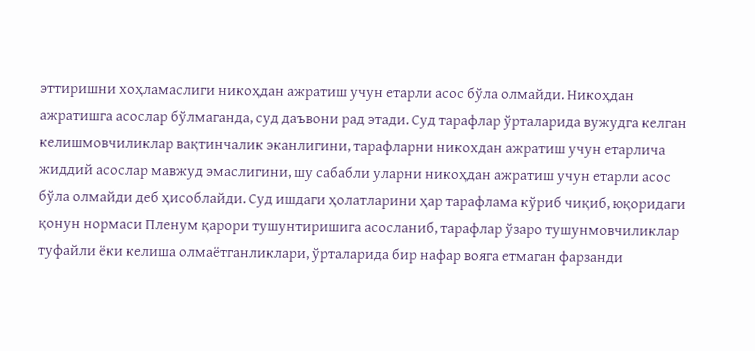эттиришни хоҳламаслиги никоҳдан ажратиш учун етарли асос бўла олмайди. Никоҳдан ажратишга асослар бўлмаганда, суд даъвони рад этади. Суд тарафлар ўрталарида вужудга келган келишмовчиликлар вақтинчалик эканлигини, тарафларни никохдан ажратиш учун етарлича жиддий асослар мавжуд эмаслигини, шу сабабли уларни никоҳдан ажратиш учун етарли асос бўла олмайди деб ҳисоблайди. Суд ишдаги ҳолатларини ҳар тарафлама кўриб чиқиб, юқоридаги қонун нормаси Пленум қарори тушунтиришига асосланиб, тарафлар ўзаро тушунмовчиликлар туфайли ёки келиша олмаётганликлари, ўрталарида бир нафар вояга етмаган фарзанди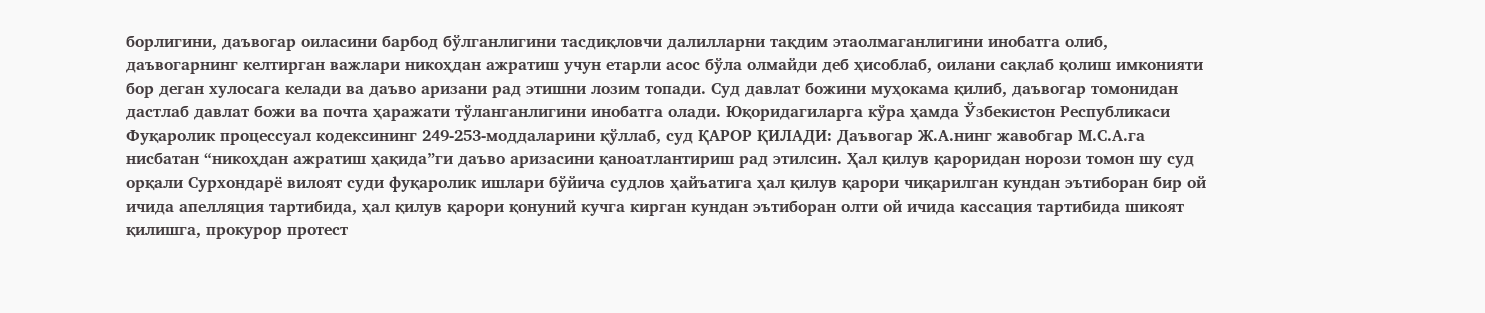борлигини, даъвогар оиласини барбод бўлганлигини тасдиқловчи далилларни тақдим этаолмаганлигини инобатга олиб, даъвогарнинг келтирган важлари никоҳдан ажратиш учун етарли асос бўла олмайди деб ҳисоблаб, оилани сақлаб қолиш имконияти бор деган хулосага келади ва даъво аризани рад этишни лозим топади. Суд давлат божини муҳокама қилиб, даъвогар томонидан дастлаб давлат божи ва почта ҳаражати тўланганлигини инобатга олади. Юқоридагиларга кўра ҳамда Ўзбекистон Республикаси Фуқаролик процессуал кодексининг 249-253-моддаларини қўллаб, суд ҚАРОР ҚИЛАДИ: Даъвогар Ж.А.нинг жавобгар М.С.А.га нисбатан “никоҳдан ажратиш ҳақида”ги даъво аризасини қаноатлантириш рад этилсин. Ҳал қилув қароридан норози томон шу суд орқали Сурхондарё вилоят суди фуқаролик ишлари бўйича судлов ҳайъатига ҳал қилув қарори чиқарилган кундан эътиборан бир ой ичида апелляция тартибида, ҳал қилув қарори қонуний кучга кирган кундан эътиборан олти ой ичида кассация тартибида шикоят қилишга, прокурор протест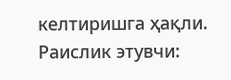келтиришга ҳақли. Раислик этувчи: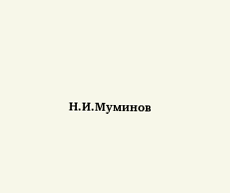Н.И.Муминов